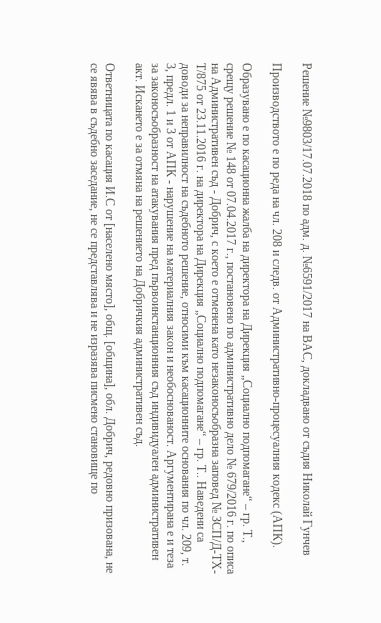Решение №9803/17.07.2018 по адм. д. №6591/2017 на ВАС, докладвано от съдия Николай Гунчев

Производството е по реда на чл. 208 и следв. от Административно-процесуалния кодекс (АПК).

Образувано е по касационна жалба на директора на Дирекция „Социално подпомагане“ – гр. Т., срещу решение № 148 от 07.04.2017 г., постановено по административно дело № 679/2016 г. по описа на Административен съд - Добрич, с което е отменена като незаконосъобразна заповед № ЗСП/Д-ТХ-Т/875 от 23.11.2016 г. на директора на Дирекция „Социално подпомагане“ – гр. Т.. Наведени са доводи за неправилност на съдебното решение, относими към касационните основания по чл. 209, т. 3, предл. 1 и 3 от АПК - нарушение на материалния закон и необоснованост. Аргументирана е и теза за законосъобразност на атакувания пред първоинстанционния съд индивидуален административен акт. Искането е за отмяна на решението на Добричкия административен съд.

Ответницата по касация И.С от [населено място], общ. [община], обл. Добрич, редовно призована, не се явява в съдебно заседание, не се представлява и не изразява писмено становище по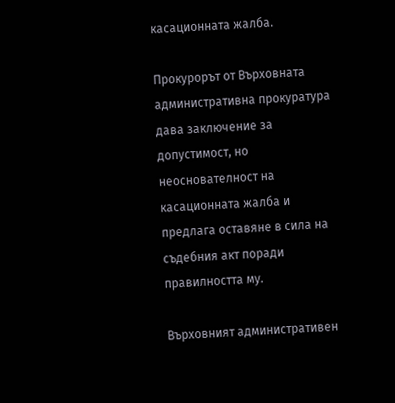касационната жалба.

Прокурорът от Върховната административна прокуратура дава заключение за допустимост, но неоснователност на касационната жалба и предлага оставяне в сила на съдебния акт поради правилността му.

Върховният административен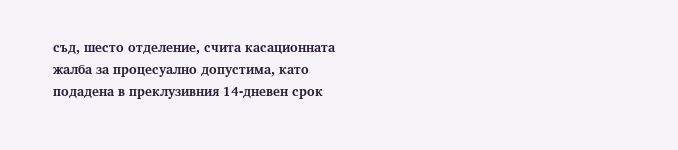съд, шесто отделение, счита касационната жалба за процесуално допустима, като подадена в преклузивния 14-дневен срок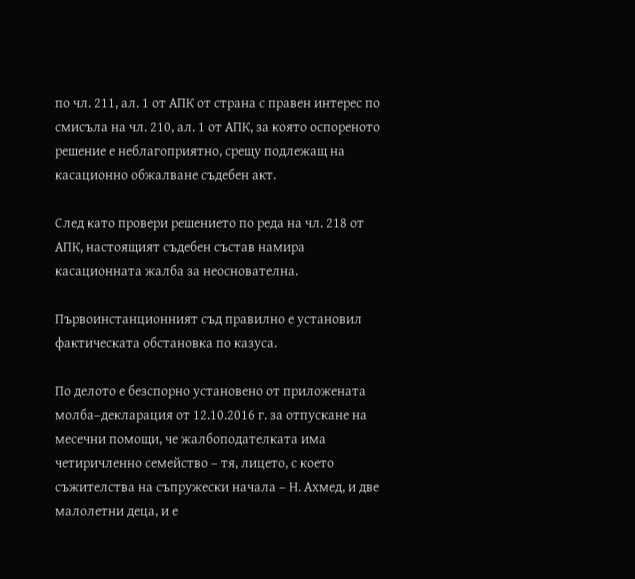по чл. 211, ал. 1 от АПК от страна с правен интерес по смисъла на чл. 210, ал. 1 от АПК, за която оспореното решение е неблагоприятно, срещу подлежащ на касационно обжалване съдебен акт.

След като провери решението по реда на чл. 218 от АПК, настоящият съдебен състав намира касационната жалба за неоснователна.

Първоинстанционният съд правилно е установил фактическата обстановка по казуса.

По делото е безспорно установено от приложената молба–декларация от 12.10.2016 г. за отпускане на месечни помощи, че жалбоподателката има четиричленно семейство – тя, лицето, с което съжителства на съпружески начала – Н. Ахмед, и две малолетни деца, и е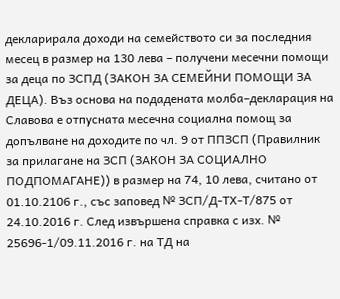декларирала доходи на семейството си за последния месец в размер на 130 лева – получени месечни помощи за деца по ЗСПД (ЗАКОН ЗА СЕМЕЙНИ ПОМОЩИ ЗА ДЕЦА). Въз основа на подадената молба–декларация на Славова е отпусната месечна социална помощ за допълване на доходите по чл. 9 от ППЗСП (Правилник за прилагане на ЗСП (ЗАКОН ЗА СОЦИАЛНО ПОДПОМАГАНЕ)) в размер на 74, 10 лева, считано от 01.10.2106 г., със заповед № ЗСП/Д-ТХ-Т/875 от 24.10.2016 г. След извършена справка с изх. № 25696-1/09.11.2016 г. на ТД на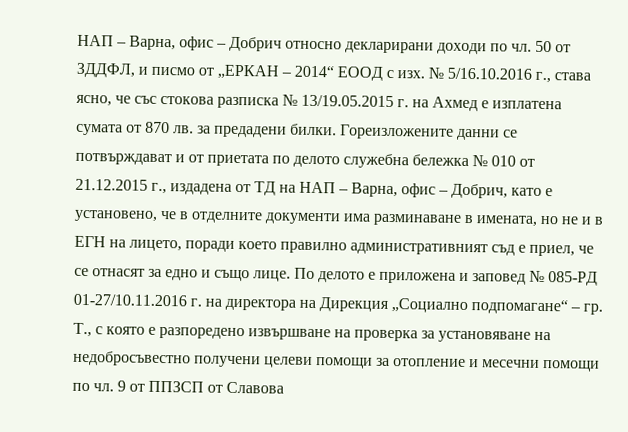НАП – Варна, офис – Добрич относно декларирани доходи по чл. 50 от ЗДДФЛ, и писмо от „ЕРКАН – 2014“ ЕООД с изх. № 5/16.10.2016 г., става ясно, че със стокова разписка № 13/19.05.2015 г. на Ахмед е изплатена сумата от 870 лв. за предадени билки. Гореизложените данни се потвърждават и от приетата по делото служебна бележка № 010 от 21.12.2015 г., издадена от ТД на НАП – Варна, офис – Добрич, като е установено, че в отделните документи има разминаване в имената, но не и в ЕГН на лицето, поради което правилно административният съд е приел, че се отнасят за едно и също лице. По делото е приложена и заповед № 085-РД 01-27/10.11.2016 г. на директора на Дирекция „Социално подпомагане“ – гр. Т., с която е разпоредено извършване на проверка за установяване на недобросъвестно получени целеви помощи за отопление и месечни помощи по чл. 9 от ППЗСП от Славова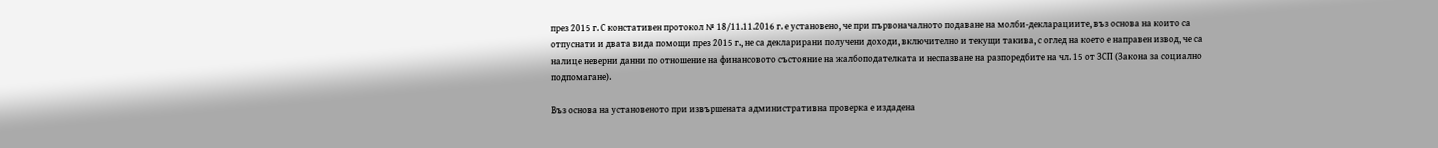през 2015 г. С констативен протокол № 18/11.11.2016 г. е установено, че при първоначалното подаване на молби-декларациите, въз основа на които са отпуснати и двата вида помощи през 2015 г., не са декларирани получени доходи, включително и текущи такива, с оглед на което е направен извод, че са налице неверни данни по отношение на финансовото състояние на жалбоподателката и неспазване на разпоредбите на чл. 15 от ЗСП (Закона за социално подпомагане).

Въз основа на установеното при извършената административна проверка е издадена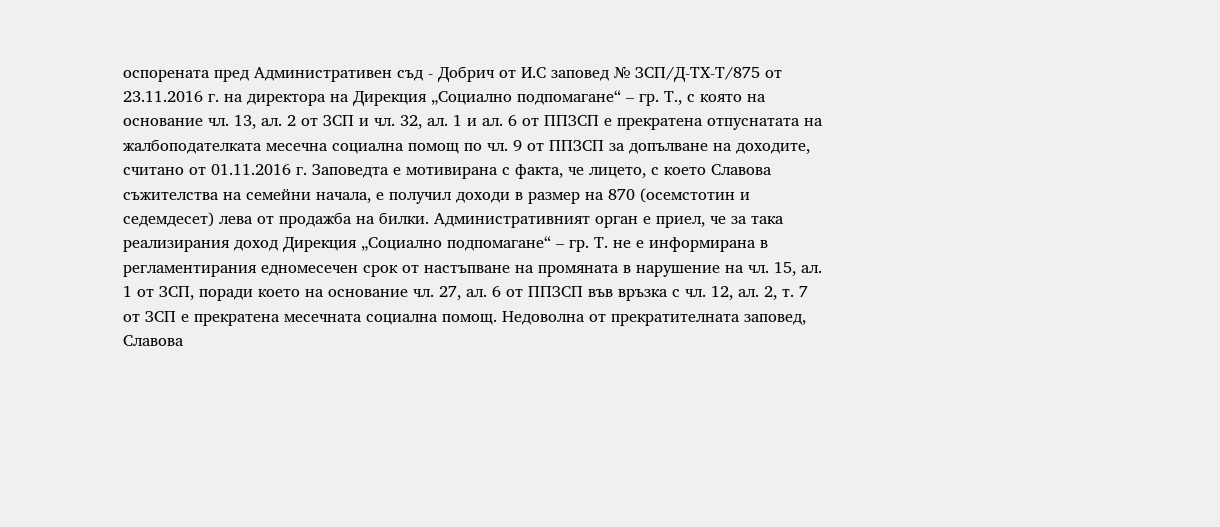оспорената пред Административен съд - Добрич от И.С заповед № ЗСП/Д-ТХ-Т/875 от 23.11.2016 г. на директора на Дирекция „Социално подпомагане“ – гр. Т., с която на основание чл. 13, ал. 2 от ЗСП и чл. 32, ал. 1 и ал. 6 от ППЗСП е прекратена отпуснатата на жалбоподателката месечна социална помощ по чл. 9 от ППЗСП за допълване на доходите, считано от 01.11.2016 г. Заповедта е мотивирана с факта, че лицето, с което Славова съжителства на семейни начала, е получил доходи в размер на 870 (осемстотин и седемдесет) лева от продажба на билки. Административният орган е приел, че за така реализирания доход Дирекция „Социално подпомагане“ – гр. Т. не е информирана в регламентирания едномесечен срок от настъпване на промяната в нарушение на чл. 15, ал. 1 от ЗСП, поради което на основание чл. 27, ал. 6 от ППЗСП във връзка с чл. 12, ал. 2, т. 7 от ЗСП е прекратена месечната социална помощ. Недоволна от прекратителната заповед, Славова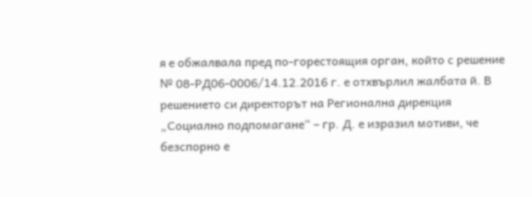я е обжалвала пред по-горестоящия орган, който с решение № 08-РД06-0006/14.12.2016 г. е отхвърлил жалбата й. В решението си директорът на Регионална дирекция „Социално подпомагане“ – гр. Д. е изразил мотиви, че безспорно е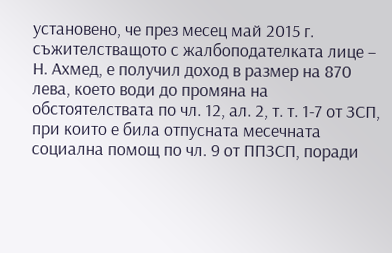установено, че през месец май 2015 г. съжителстващото с жалбоподателката лице – Н. Ахмед, е получил доход в размер на 870 лева, което води до промяна на обстоятелствата по чл. 12, ал. 2, т. т. 1-7 от ЗСП, при които е била отпусната месечната социална помощ по чл. 9 от ППЗСП, поради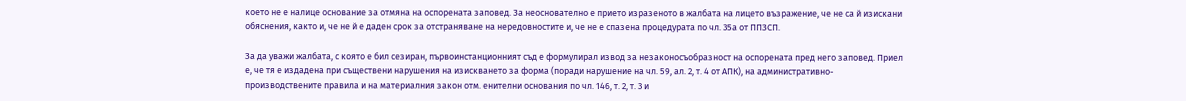което не е налице основание за отмяна на оспорената заповед. За неоснователно е прието изразеното в жалбата на лицето възражение, че не са й изискани обяснения, както и, че не й е даден срок за отстраняване на нередовностите и, че не е спазена процедурата по чл. 35а от ППЗСП.

За да уважи жалбата, с която е бил сезиран, първоинстанционният съд е формулирал извод за незаконосъобразност на оспорената пред него заповед. Приел е, че тя е издадена при съществени нарушения на изискването за форма (поради нарушение на чл. 59, ал. 2, т. 4 от АПК), на административно-производствените правила и на материалния закон отм. енителни основания по чл. 146, т. 2, т. 3 и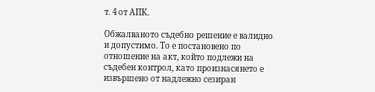т. 4 от АПК.

Обжалваното съдебно решение е валидно и допустимо. То е постановено по отношение на акт, който подлежи на съдебен контрол, като произнасянето е извършено от надлежно сезиран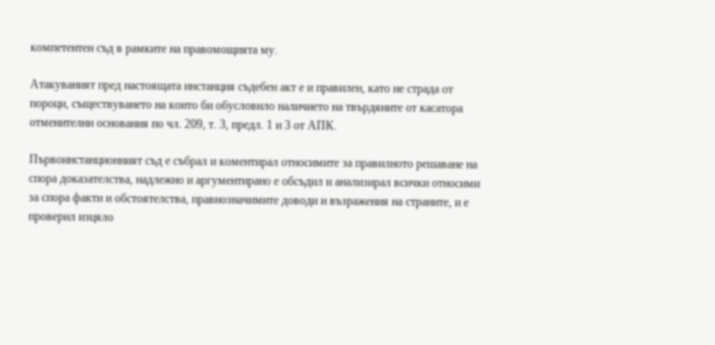компетентен съд в рамките на правомощията му.

Атакуваният пред настоящата инстанция съдебен акт е и правилен, като не страда от пороци, съществуването на които би обусловило наличието на твърдяните от касатора отменителни основания по чл. 209, т. 3, предл. 1 и 3 от АПК.

Първоинстанционният съд е събрал и коментирал относимите за правилното решаване на спора доказателства, надлежно и аргументирано е обсъдил и анализирал всички относими за спора факти и обстоятелства, правнозначимите доводи и възражения на страните, и е проверил изцяло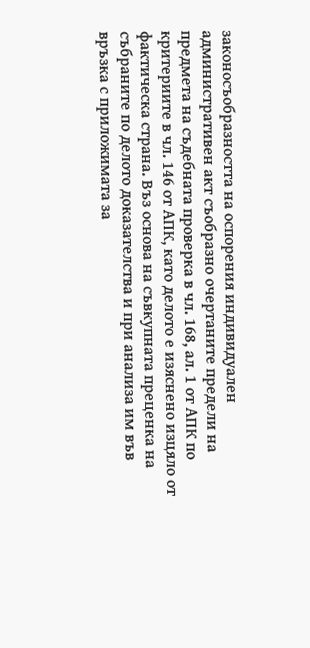законосъобразността на оспорения индивидуален административен акт съобразно очертаните предели на предмета на съдебната проверка в чл. 168, ал. 1 от АПК по критериите в чл. 146 от АПК, като делото е изяснено изцяло от фактическа страна. Въз основа на съвкупната преценка на събраните по делото доказателства и при анализа им във връзка с приложимата за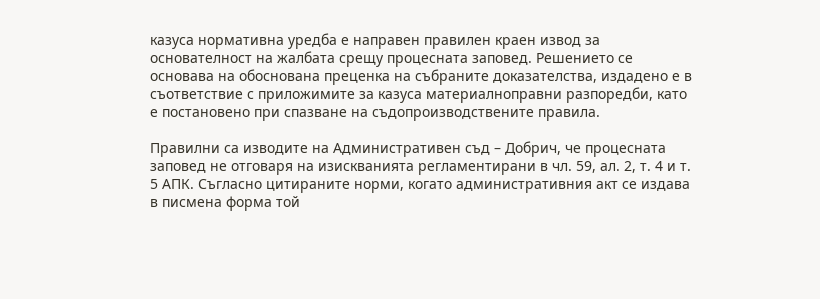казуса нормативна уредба е направен правилен краен извод за основателност на жалбата срещу процесната заповед. Решението се основава на обоснована преценка на събраните доказателства, издадено е в съответствие с приложимите за казуса материалноправни разпоредби, като е постановено при спазване на съдопроизводствените правила.

Правилни са изводите на Административен съд – Добрич, че процесната заповед не отговаря на изискванията регламентирани в чл. 59, ал. 2, т. 4 и т. 5 АПК. Съгласно цитираните норми, когато административния акт се издава в писмена форма той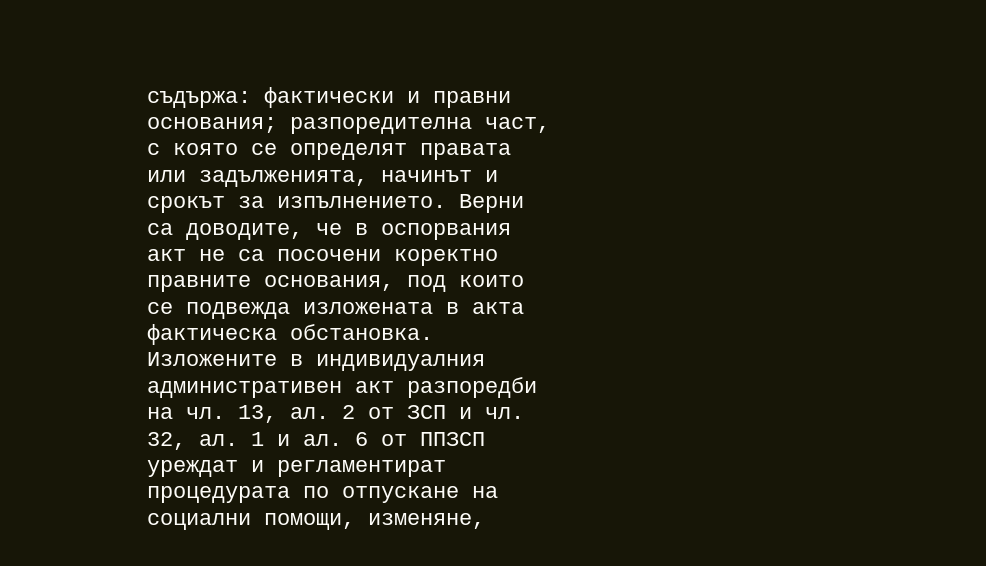съдържа: фактически и правни основания; разпоредителна част, с която се определят правата или задълженията, начинът и срокът за изпълнението. Верни са доводите, че в оспорвания акт не са посочени коректно правните основания, под които се подвежда изложената в акта фактическа обстановка. Изложените в индивидуалния административен акт разпоредби на чл. 13, ал. 2 от ЗСП и чл. 32, ал. 1 и ал. 6 от ППЗСП уреждат и регламентират процедурата по отпускане на социални помощи, изменяне,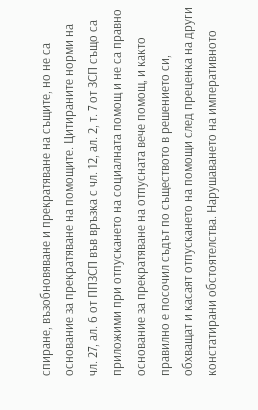спиране, възобновяване и прекратяване на същите, но не са основание за прекратяване на помощите. Цитираните норми на чл. 27, ал. 6 от ППЗСП във връзка с чл. 12, ал. 2, т. 7 от ЗСП също са приложими при отпускането на социалната помощ и не са правно основание за прекратяване на отпусната вече помощ, и както правилно е посочил съдът по съществото в решението си, обхващат и касаят отпускането на помощи след преценка на други констатирани обстоятелства. Нарушаването на императивното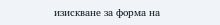изискване за форма на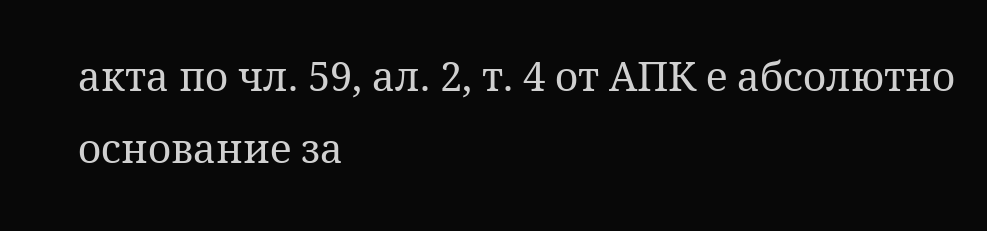акта по чл. 59, ал. 2, т. 4 от АПК е абсолютно основание за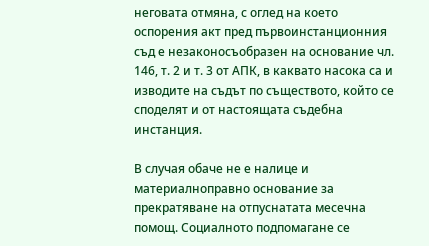неговата отмяна, с оглед на което оспорения акт пред първоинстанционния съд е незаконосъобразен на основание чл. 146, т. 2 и т. 3 от АПК, в каквато насока са и изводите на съдът по съществото, който се споделят и от настоящата съдебна инстанция.

В случая обаче не е налице и материалноправно основание за прекратяване на отпуснатата месечна помощ. Социалното подпомагане се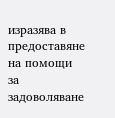изразява в предоставяне на помощи за задоволяване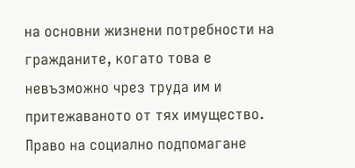на основни жизнени потребности на гражданите, когато това е невъзможно чрез труда им и притежаваното от тях имущество. Право на социално подпомагане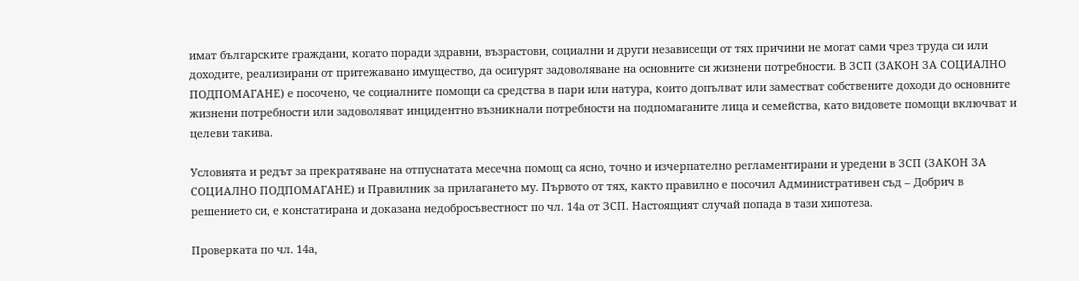имат българските граждани, когато поради здравни, възрастови, социални и други независещи от тях причини не могат сами чрез труда си или доходите, реализирани от притежавано имущество, да осигурят задоволяване на основните си жизнени потребности. В ЗСП (ЗАКОН ЗА СОЦИАЛНО ПОДПОМАГАНЕ) е посочено, че социалните помощи са средства в пари или натура, които допълват или заместват собствените доходи до основните жизнени потребности или задоволяват инцидентно възникнали потребности на подпомаганите лица и семейства, като видовете помощи включват и целеви такива.

Условията и редът за прекратяване на отпуснатата месечна помощ са ясно, точно и изчерпателно регламентирани и уредени в ЗСП (ЗАКОН ЗА СОЦИАЛНО ПОДПОМАГАНЕ) и Правилник за прилагането му. Първото от тях, както правилно е посочил Административен съд – Добрич в решението си, е констатирана и доказана недобросъвестност по чл. 14а от ЗСП. Настоящият случай попада в тази хипотеза.

Проверката по чл. 14а,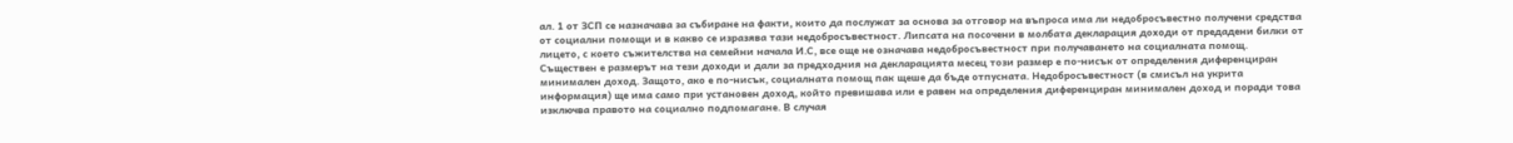ал. 1 от ЗСП се назначава за събиране на факти, които да послужат за основа за отговор на въпроса има ли недобросъвестно получени средства от социални помощи и в какво се изразява тази недобросъвестност. Липсата на посочени в молбата декларация доходи от предадени билки от лицето, с което съжителства на семейни начала И.С, все още не означава недобросъвестност при получаването на социалната помощ. Съществен е размерът на тези доходи и дали за предходния на декларацията месец този размер е по-нисък от определения диференциран минимален доход. Защото, ако е по-нисък, социалната помощ пак щеше да бъде отпусната. Недобросъвестност (в смисъл на укрита информация) ще има само при установен доход, който превишава или е равен на определения диференциран минимален доход и поради това изключва правото на социално подпомагане. В случая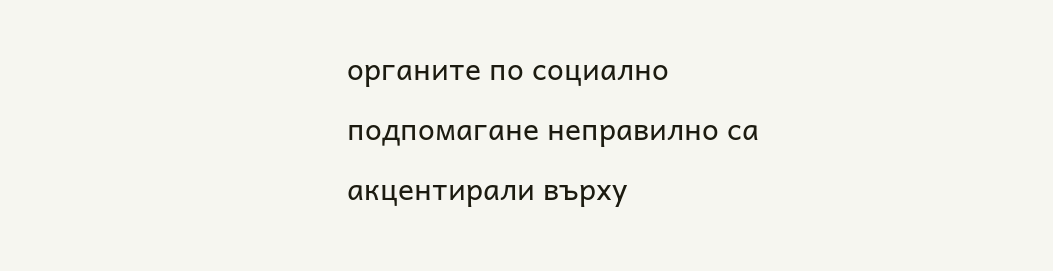органите по социално подпомагане неправилно са акцентирали върху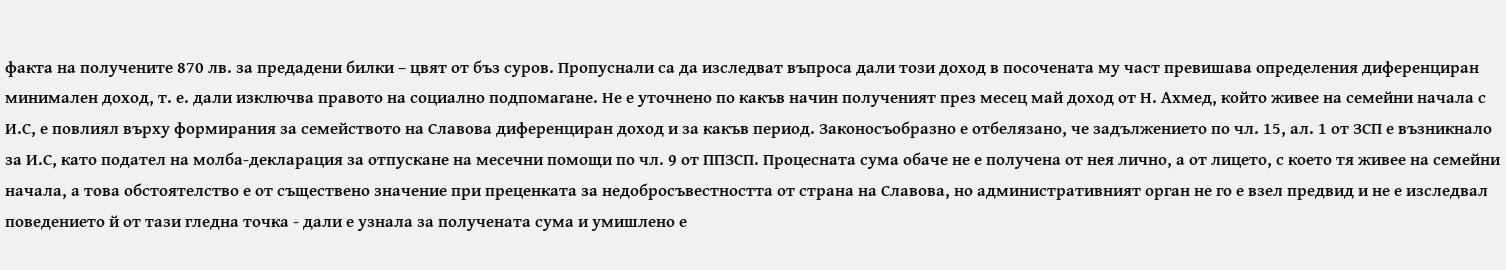факта на получените 870 лв. за предадени билки – цвят от бъз суров. Пропуснали са да изследват въпроса дали този доход в посочената му част превишава определения диференциран минимален доход, т. е. дали изключва правото на социално подпомагане. Не е уточнено по какъв начин полученият през месец май доход от Н. Ахмед, който живее на семейни начала с И.С, е повлиял върху формирания за семейството на Славова диференциран доход и за какъв период. Законосъобразно е отбелязано, че задължението по чл. 15, ал. 1 от ЗСП е възникнало за И.С, като подател на молба-декларация за отпускане на месечни помощи по чл. 9 от ППЗСП. Процесната сума обаче не е получена от нея лично, а от лицето, с което тя живее на семейни начала, а това обстоятелство е от съществено значение при преценката за недобросъвестността от страна на Славова, но административният орган не го е взел предвид и не е изследвал поведението й от тази гледна точка - дали е узнала за получената сума и умишлено е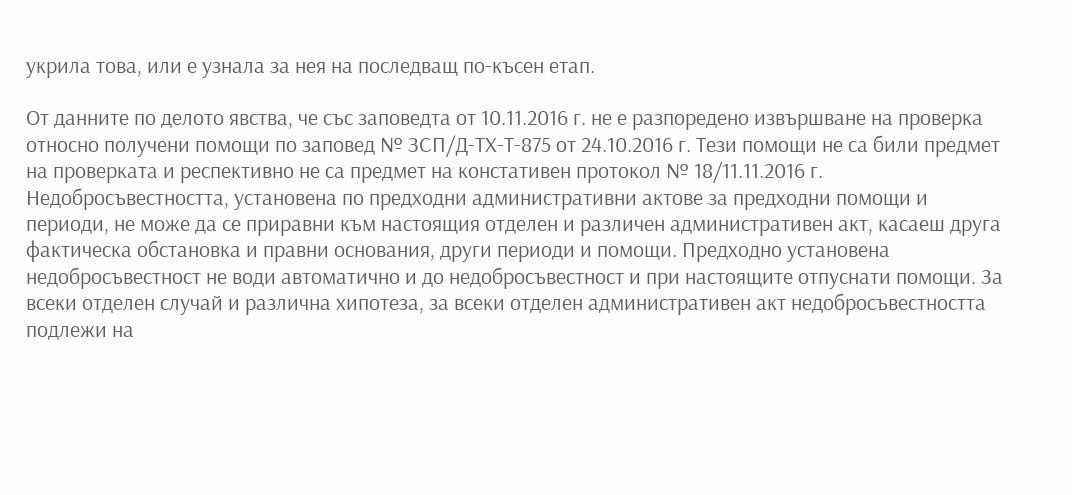укрила това, или е узнала за нея на последващ по-късен етап.

От данните по делото явства, че със заповедта от 10.11.2016 г. не е разпоредено извършване на проверка относно получени помощи по заповед № ЗСП/Д-ТХ-Т-875 от 24.10.2016 г. Тези помощи не са били предмет на проверката и респективно не са предмет на констативен протокол № 18/11.11.2016 г. Недобросъвестността, установена по предходни административни актове за предходни помощи и периоди, не може да се приравни към настоящия отделен и различен административен акт, касаеш друга фактическа обстановка и правни основания, други периоди и помощи. Предходно установена недобросъвестност не води автоматично и до недобросъвестност и при настоящите отпуснати помощи. За всеки отделен случай и различна хипотеза, за всеки отделен административен акт недобросъвестността подлежи на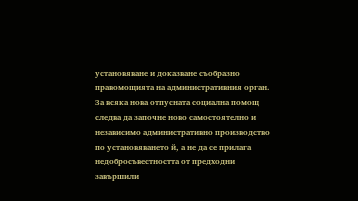установяване и доказване съобразно правомощията на административния орган. За всяка нова отпусната социална помощ следва да започне ново самостоятелно и независимо административно производство по установяването й, а не да се прилага недобросъвестността от предходни завършили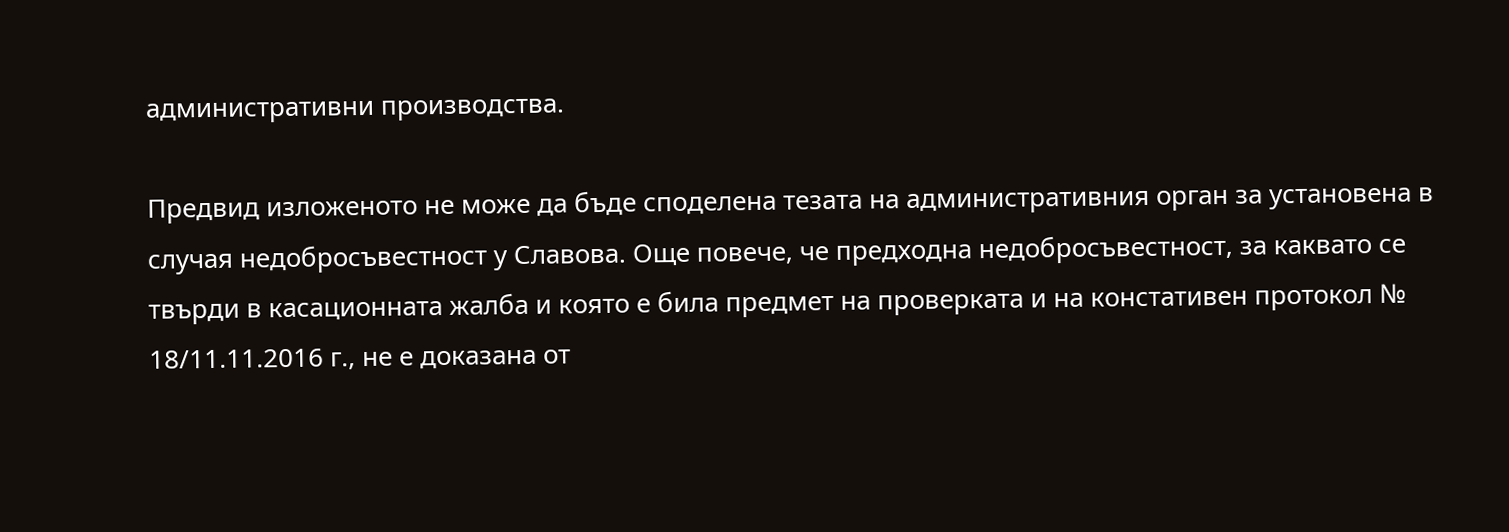административни производства.

Предвид изложеното не може да бъде споделена тезата на административния орган за установена в случая недобросъвестност у Славова. Още повече, че предходна недобросъвестност, за каквато се твърди в касационната жалба и която е била предмет на проверката и на констативен протокол № 18/11.11.2016 г., не е доказана от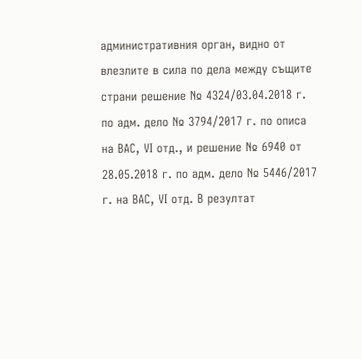административния орган, видно от влезлите в сила по дела между същите страни решение № 4324/03.04.2018 г. по адм. дело № 3794/2017 г. по описа на ВАС, VІ отд., и решение № 6940 от 28.05.2018 г. по адм. дело № 5446/2017 г. на ВАС, VІ отд. В резултат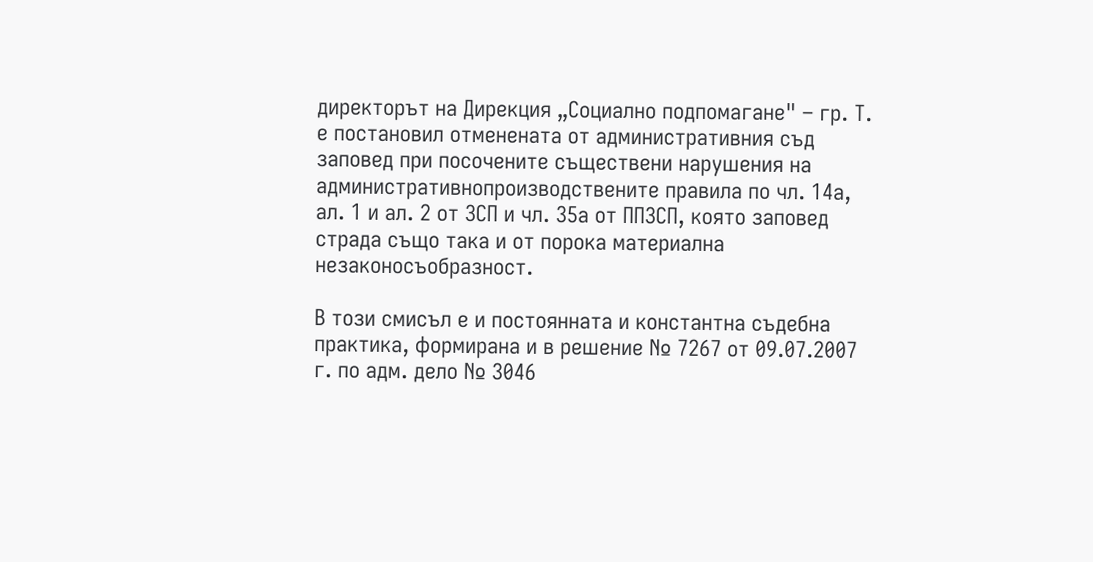директорът на Дирекция „Социално подпомагане" – гр. Т. е постановил отменената от административния съд заповед при посочените съществени нарушения на административнопроизводствените правила по чл. 14а, ал. 1 и ал. 2 от ЗСП и чл. 35а от ППЗСП, която заповед страда също така и от порока материална незаконосъобразност.

В този смисъл е и постоянната и константна съдебна практика, формирана и в решение № 7267 от 09.07.2007 г. по адм. дело № 3046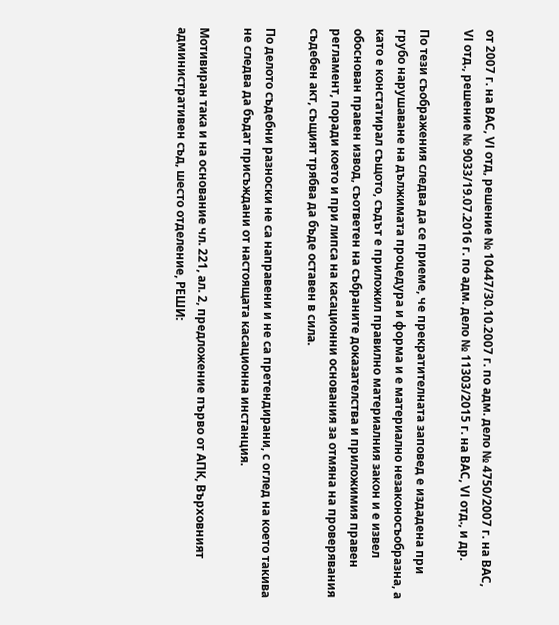от 2007 г. на ВАС, VІ отд, решение № 10447/30.10.2007 г. по адм. дело № 4750/2007 г. на ВАС, VІ отд., решение № 9033/19.07.2016 г. по адм. дело № 11303/2015 г. на ВАС, VІ отд., и др.

По тези съображения следва да се приеме, че прекратителната заповед е издадена при грубо нарушаване на дължимата процедура и форма и е материално незаконосъобразна, а като е констатирал същото, съдът е приложил правилно материалния закон и е извел обоснован правен извод, съответен на събраните доказателства и приложимия правен регламент, поради което и при липса на касационни основания за отмяна на проверявания съдебен акт, същият трябва да бъде оставен в сила.

По делото съдебни разноски не са направени и не са претендирани, с оглед на което такива не следва да бъдат присъждани от настоящата касационна инстанция.

Мотивиран така и на основание чл. 221, ал. 2, предложение първо от АПК, Върховният административен съд, шесто отделение, РЕШИ: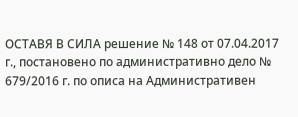ОСТАВЯ В СИЛА решение № 148 от 07.04.2017 г., постановено по административно дело № 679/2016 г. по описа на Административен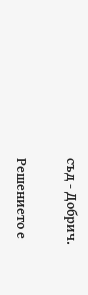съд - Добрич.

Решението е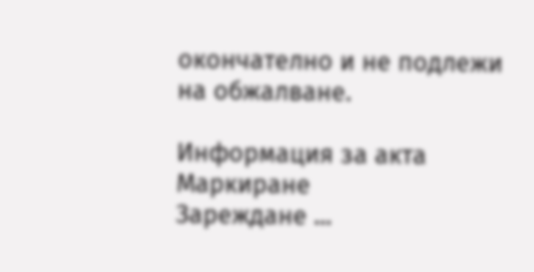окончателно и не подлежи на обжалване.

Информация за акта
Маркиране
Зареждане ...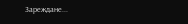Зареждане...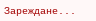Зареждане...